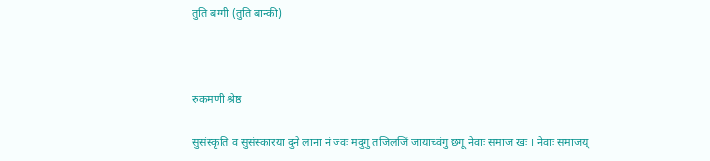तुति बग्गी (तुति बान्की)



रुकमणी श्रेष्ठ

सुसंस्कृति व सुसंस्कारया दुने लाना नं ज्वः मदुगु तजिलजिं जायाच्वंगु छगू नेवाः समाज खः । नेवाः समाजय्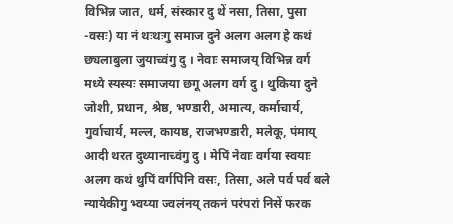विभिन्न जात, धर्म, संस्कार दु थें नसा, तिसा, पुसा -वसः) या नं थःथःगु समाज दुने अलग अलग हे कथं छ्यलाबुला जुयाच्वंगु दु । नेवाः समाजय् विभिन्न वर्ग मध्ये स्यस्यः समाजया छगू अलग वर्ग दु । थुकिया दुने जोशी, प्रधान, श्रेष्ठ, भण्डारी, अमात्य, कर्माचार्य, गुर्वाचार्य, मल्ल, कायष्ठ, राजभण्डारी, मलेकू, पंमाय् आदी थरत दुथ्यानाच्वंगु दु । मेपिं नेवाः वर्गया स्वयाः अलग कथं थुपिं वर्गपिनि वसः, तिसा, अले पर्व पर्व बले न्यायेकीगु भ्वय्या ज्वलंनय् तकनं परंपरां निसें फरक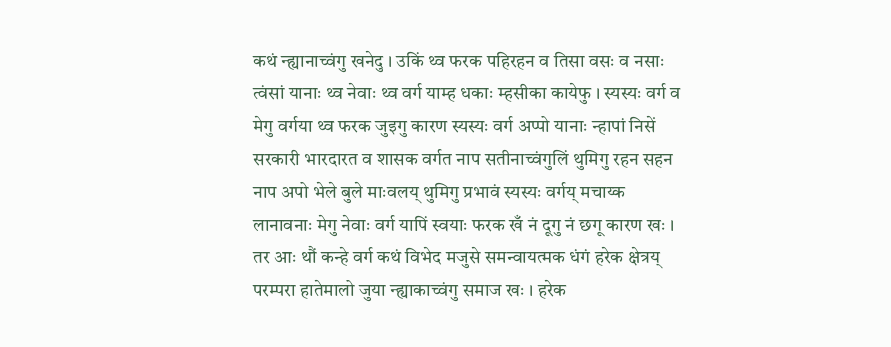कथं न्ह्यानाच्वंगु खनेदु । उकिं थ्व फरक पहिरहन व तिसा वसः व नसाः त्वंसां यानाः थ्व नेवाः थ्व वर्ग याम्ह धकाः म्हसीका कायेफु । स्यस्यः वर्ग व मेगु वर्गया थ्व फरक जुइगु कारण स्यस्यः वर्ग अप्पो यानाः न्हापां निसें सरकारी भारदारत व शासक वर्गत नाप सतीनाच्वंगुलिं थुमिगु रहन सहन नाप अपो भेले बुले माःवलय् थुमिगु प्रभावं स्यस्यः वर्गय् मचाय्क लानावनाः मेगु नेवाः वर्ग यापिं स्वयाः फरक खँ नं दूगु नं छगू कारण खः । तर आः थौं कन्हे वर्ग कथं विभेद मजुसे समन्वायत्मक धंगं हरेक क्षेत्रय् परम्परा हातेमालो जुया न्ह्याकाच्वंगु समाज खः । हरेक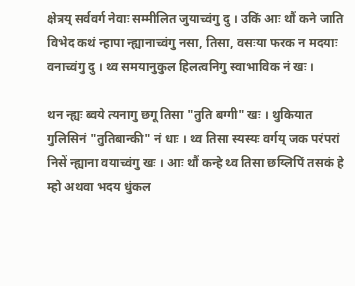क्षेत्रय् सर्ववर्ग नेवाः सम्मीलित जुयाच्वंगु दु । उकिं आः थौं कने जाति विभेद कथं न्हापा न्ह्यानाच्वंगु नसा, तिसा, वसःया फरक न मदयाः वनाच्वंगु दु । थ्व समयानुकुल हिलत्वनिगु स्वाभाविक नं खः ।

थन न्ह्यः ब्वये त्यनागु छगू तिसा "तुति बग्गी" खः । थुकियात गुलिसिनं "तुतिबान्की" नं धाः । थ्व तिसा स्यस्यः वर्गय् जक परंपरां निसें न्ह्याना वयाच्वंगु खः । आः थौं कन्हे थ्व तिसा छय्लिपिं तसकं हे म्हो अथवा भदय धुंकल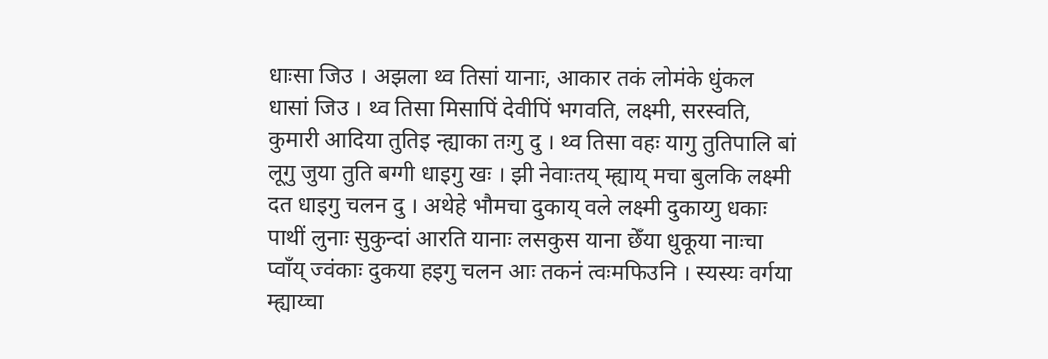धाःसा जिउ । अझला थ्व तिसां यानाः, आकार तकं लोमंके धुंकल धासां जिउ । थ्व तिसा मिसापिं देवीपिं भगवति, लक्ष्मी, सरस्वति, कुमारी आदिया तुतिइ न्ह्याका तःगु दु । थ्व तिसा वहः यागु तुतिपालि बां लूगु जुया तुति बग्गी धाइगु खः । झी नेवाःतय् म्ह्याय् मचा बुलकि लक्ष्मी दत धाइगु चलन दु । अथेहे भौमचा दुकाय् वले लक्ष्मी दुकाय्गु धकाः पाथीं लुनाः सुकुन्दां आरति यानाः लसकुस याना छेँया धुकूया नाःचा प्वाँय् ज्वंकाः दुकया हइगु चलन आः तकनं त्वःमफिउनि । स्यस्यः वर्गया म्ह्याय्चा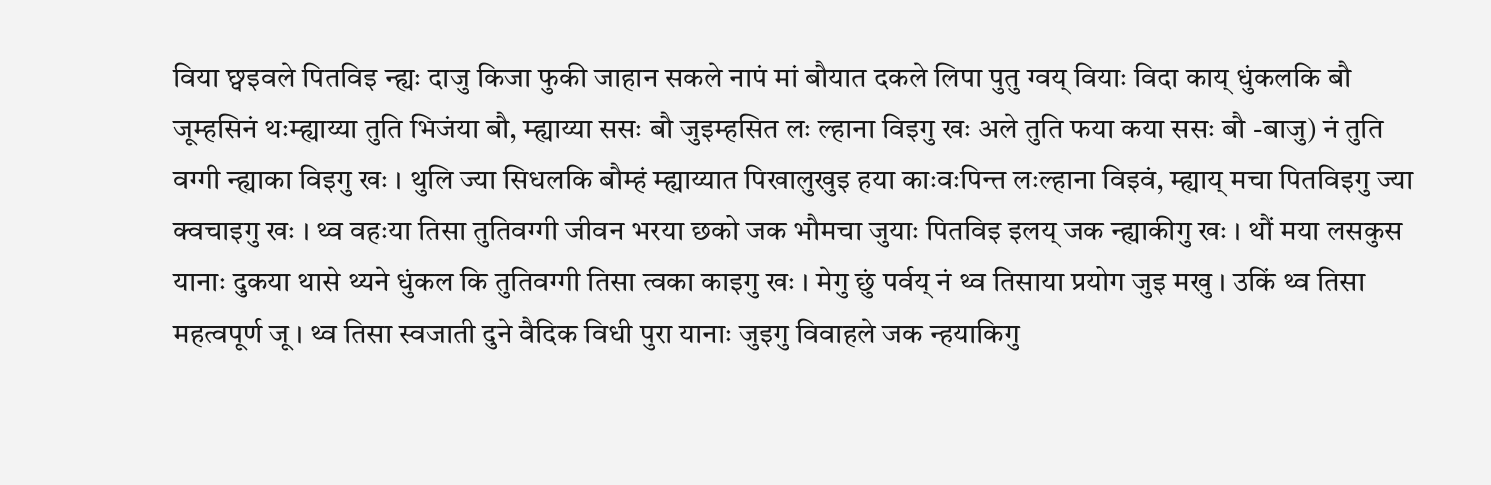विया छ्वइवले पितविइ न्ह्यः दाजु किजा फुकी जाहान सकले नापं मां बौयात दकले लिपा पुतु ग्वय् वियाः विदा काय् धुंकलकि बौ जूम्हसिनं थःम्ह्याय्या तुति भिजंया बौ, म्ह्याय्या ससः बौ जुइम्हसित लः ल्हाना विइगु खः अले तुति फया कया ससः बौ -बाजु) नं तुति वग्गी न्ह्याका विइगु खः । थुलि ज्या सिधलकि बौम्हं म्ह्याय्यात पिखालुखुइ हया काःवःपिन्त लःल्हाना विइवं, म्ह्याय् मचा पितविइगु ज्या क्वचाइगु खः । थ्व वहःया तिसा तुतिवग्गी जीवन भरया छको जक भौमचा जुयाः पितविइ इलय् जक न्ह्याकीगु खः । थौं मया लसकुस यानाः दुकया थासे थ्यने धुंकल कि तुतिवग्गी तिसा त्वका काइगु खः । मेगु छुं पर्वय् नं थ्व तिसाया प्रयोग जुइ मखु । उकिं थ्व तिसा महत्वपूर्ण जू । थ्व तिसा स्वजाती दुने वैदिक विधी पुरा यानाः जुइगु विवाहले जक न्हयाकिगु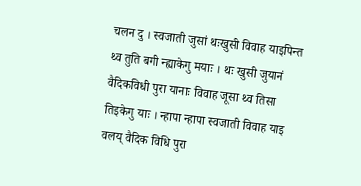चलन दु । स्वजाती जुसां थःखुसी विवाह याइपिन्त थ्व तुति बगी न्ह्याकेगु मयाः । थः खुसी जुयानं वैदिकविधी पुरा यानाः विवाह जूसा थ्व तिसा तिइकेगु याः । न्हापा न्हापा स्वजाती विवाह याइ वलय् वैदिक विधि पुरा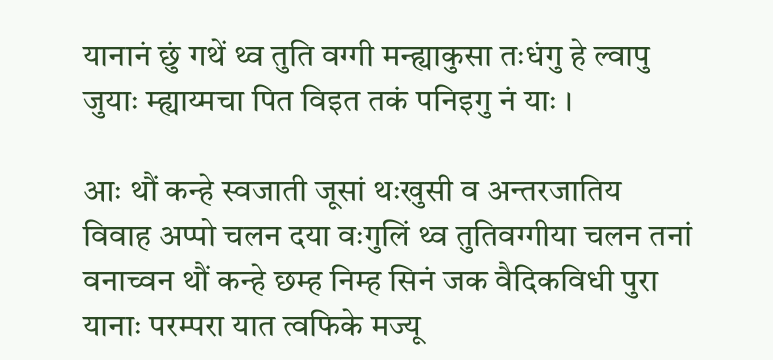यानानं छुं गथें थ्व तुति वग्गी मन्ह्याकुसा तःधंगु हे ल्वापु जुयाः म्ह्याय्मचा पित विइत तकं पनिइगु नं याः ।

आः थौं कन्हे स्वजाती जूसां थःखुसी व अन्तरजातिय विवाह अप्पो चलन दया वःगुलिं थ्व तुतिवग्गीया चलन तनां वनाच्वन थौं कन्हे छम्ह निम्ह सिनं जक वैदिकविधी पुरा यानाः परम्परा यात त्वफिके मज्यू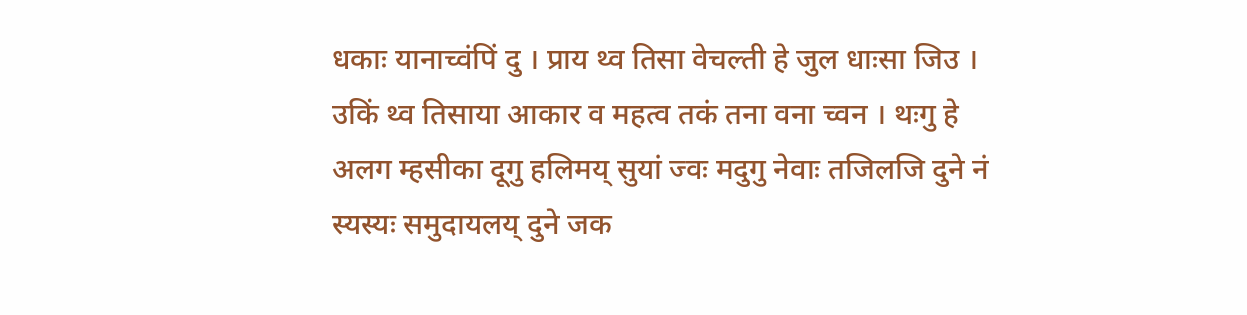धकाः यानाच्वंपिं दु । प्राय थ्व तिसा वेचल्ती हे जुल धाःसा जिउ । उकिं थ्व तिसाया आकार व महत्व तकं तना वना च्वन । थःगु हे अलग म्हसीका दूगु हलिमय् सुयां ज्वः मदुगु नेवाः तजिलजि दुने नं स्यस्यः समुदायलय् दुने जक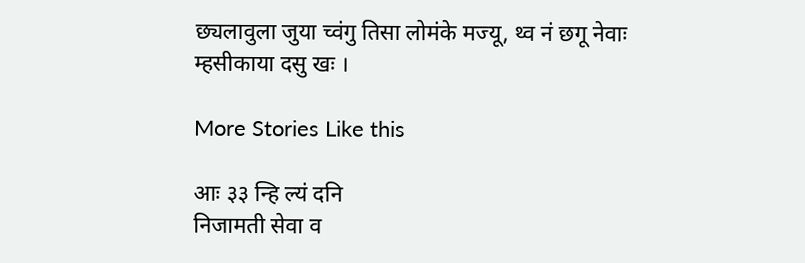छ्यलावुला जुया च्वंगु तिसा लोमंके मज्यू, थ्व नं छगू नेवाः म्हसीकाया दसु खः ।

More Stories Like this

आः ३३ न्हि ल्यं दनि
निजामती सेवा व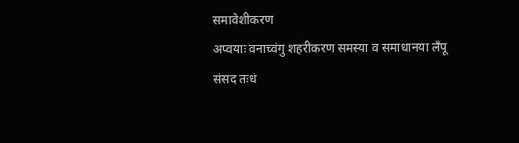समावेशीकरण
अप्वयाः वनाच्वंगु शहरीकरण समस्या व समाधानया लँपू
संसद तःधं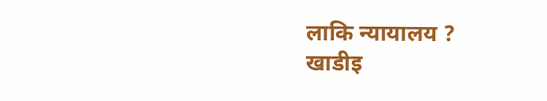लाकि न्यायालय ?
खाडीइ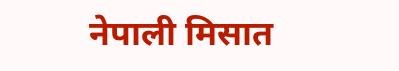नेपाली मिसात